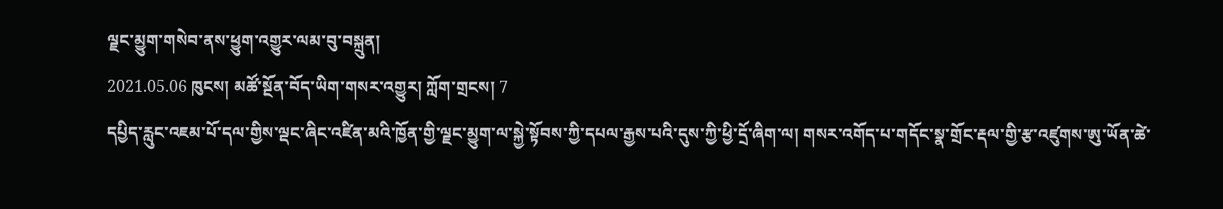ལྗང་མྱུག་གསེབ་ནས་ཕྱུག་འགྱུར་ལམ་བུ་བསྐྲུན།
2021.05.06 ཁུངས། མཚོ་སྔོན་བོད་ཡིག་གསར་འགྱུར། ཀློག་གྲངས། 7
དཔྱིད་རླུང་འཇམ་པོ་དལ་གྱིས་ལྡང་ཞིང་འཛིན་མའི་ཁྱོན་གྱི་ལྗང་མྱུག་ལ་སྐྱེ་སྟོབས་ཀྱི་དཔལ་རྒྱས་པའི་དུས་ཀྱི་ཕྱི་དྲོ་ཞིག་ལ། གསར་འགོད་པ་གདོང་སྣ་གྲོང་རྡལ་གྱི་རྩ་འཛུགས་ཨུ་ཡོན་ཚེ་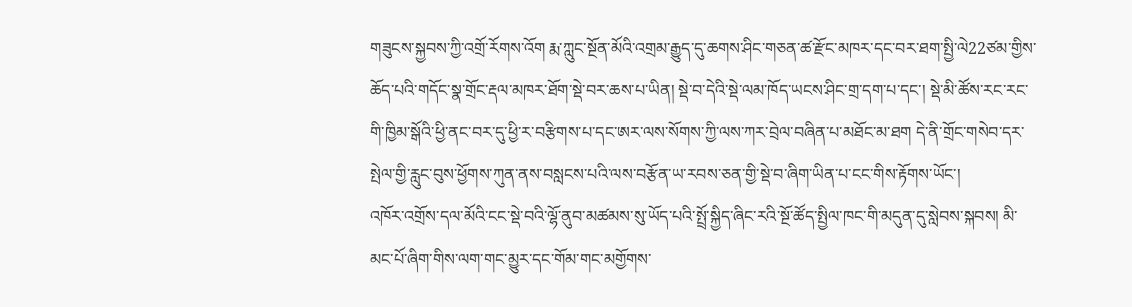གཟུངས་སྐྱབས་ཀྱི་འགྲོ་རོགས་འོག རྨ་ཀླུང་སྔོན་མོའི་འགྲམ་རྒྱུད་དུ་ཆགས་ཤིང་གཅན་ཚ་རྫོང་མཁར་དང་བར་ཐག་སྤྱི་ལེ22ཙམ་གྱིས་ཆོད་པའི་གདོང་སྣ་གྲོང་རྡལ་མཁར་ཐོག་སྡེ་བར་ཆས་པ་ཡིན། སྡེ་བ་དེའི་སྡེ་ལམ་ཁོད་ཡངས་ཤིང་གྲ་དག་པ་དང་། སྡེ་མི་ཚོས་རང་རང་གི་ཁྱིམ་སྒོའི་ཕྱི་ནང་བར་དུ་ཕྱི་ར་བརྩིགས་པ་དང་ཨར་ལས་སོགས་ཀྱི་ལས་ཀར་བྲེལ་བཞིན་པ་མཐོང་མ་ཐག དེ་ནི་གྲོང་གསེབ་དར་སྤེལ་གྱི་རླུང་བུས་ཕྱོགས་ཀུན་ནས་བསླངས་པའི་ལས་བརྩོན་ཡ་རབས་ཅན་གྱི་སྡེ་བ་ཞིག་ཡིན་པ་ངང་གིས་རྟོགས་ཡོང་།
འཁོར་འགྲོས་དལ་མོའི་ངང་སྡེ་བའི་ལྷོ་ནུབ་མཚམས་སུ་ཡོད་པའི་སྤྲོ་སྐྱིད་ཞིང་རའི་སྔོ་ཚོད་སྤྱིལ་ཁང་གི་མདུན་དུ་སླེབས་སྐབས། མི་མང་པོ་ཞིག་གིས་ལག་གང་མྱུར་དང་གོམ་གང་མགྱོགས་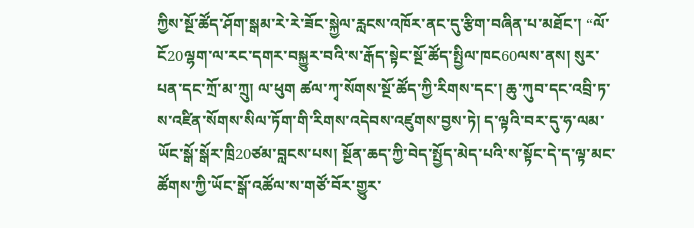ཀྱིས་སྔོ་ཚོད་ཤོག་སྒམ་རེ་རེ་ཟོང་སྐྱེལ་རླངས་འཁོར་ནང་དུ་རྩིག་བཞིན་པ་མཐོང་། “ལོ་ངོ20ལྷག་ལ་རང་དགར་བསྐྱུར་བའི་ས་རྒོད་སྟེང་སྔོ་ཚོད་སྤྱིལ་ཁང60ལས་ནས། སུར་པན་དང་ཀྲོ་མ་ཀྲུ། ལ་ཕུག ཚལ་ཀྭ་སོགས་སྔོ་ཚོད་ཀྱི་རིགས་དང་། ཆུ་ཀུབ་དང་འབྲི་ཏ་ས་འཛིན་སོགས་སིལ་ཏོག་གི་རིགས་འདེབས་འཛུགས་བྱས་ཏེ། ད་ལྟའི་བར་དུ་ཧ་ལམ་ཡོང་སྒོ་སྒོར་ཁྲི20ཙམ་བླངས་པས། སྔོན་ཆད་ཀྱི་བེད་སྤྱོད་མེད་པའི་ས་སྟོང་དེ་ད་ལྟ་མང་ཚོགས་ཀྱི་ཡོང་སྒོ་འཚོལ་ས་གཙོ་བོར་གྱུར་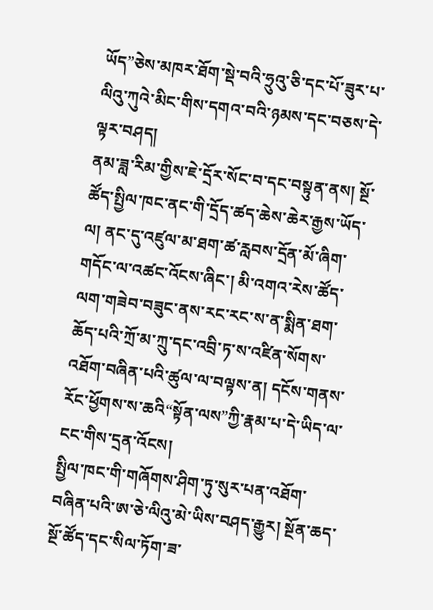ཡོད”ཅེས་མཁར་ཐོག་སྡེ་བའི་ཧྲུའུ་ཅི་དང་པོ་ཟུར་པ་ལིའུ་ཀུའེ་མིང་གིས་དགའ་བའི་ཉམས་དང་བཅས་དེ་ལྟར་བཤད།
ནམ་ཟླ་རིམ་གྱིས་ཇེ་དྲོར་སོང་བ་དང་བསྟུན་ནས། སྔོ་ཚོད་སྤྱིལ་ཁང་ནང་གི་དྲོད་ཚད་ཆེས་ཆེར་རྒྱས་ཡོད་ལ། ནང་དུ་འཛུལ་མ་ཐག་ཚ་རླབས་དྲོན་མོ་ཞིག་གདོང་ལ་འཚང་འོངས་ཞིང་། མི་འགའ་རེས་ཚོད་ལག་གཟེབ་བཟུང་ནས་རང་རང་ས་ན་སྨིན་ཐག་ཆོད་པའི་ཀྲོ་མ་ཀྲུ་དང་འབྲི་ཏ་ས་འཛིན་སོགས་འཐོག་བཞིན་པའི་ཚུལ་ལ་བལྟས་ན། དངོས་གནས་རོང་ཕྱོགས་ས་ཆའི“སྟོན་ལས”ཀྱི་རྣམ་པ་དེ་ཡིད་ལ་ངང་གིས་དྲན་འོངས།
སྤྱིལ་ཁང་གི་གཞོགས་ཤིག་ཏུ་སུར་པན་འཐོག་བཞིན་པའི་ཨ་ཅེ་ལིའུ་མེ་ཡིས་བཤད་རྒྱུར། སྔོན་ཆད་སྔོ་ཚོད་དང་སིལ་ཏོག་ཟ་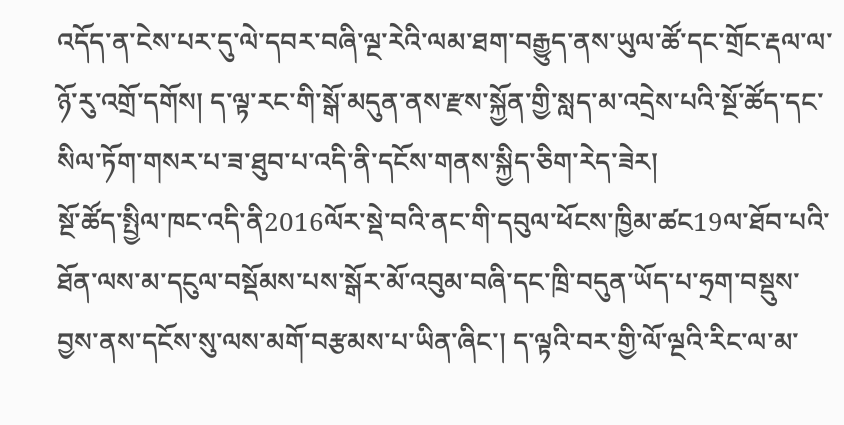འདོད་ན་ངེས་པར་དུ་ལེ་དབར་བཞི་ལྔ་རེའི་ལམ་ཐག་བརྒྱུད་ནས་ཡུལ་ཚོ་དང་གྲོང་རྡལ་ལ་ཉོ་རུ་འགྲོ་དགོས། ད་ལྟ་རང་གི་སྒོ་མདུན་ནས་རྫས་སྐྱོན་གྱི་སླད་མ་འདྲེས་པའི་སྔོ་ཚོད་དང་སིལ་ཏོག་གསར་པ་ཟ་ཐུབ་པ་འདི་ནི་དངོས་གནས་སྐྱིད་ཅིག་རེད་ཟེར།
སྔོ་ཚོད་སྤྱིལ་ཁང་འདི་ནི2016ལོར་སྡེ་བའི་ནང་གི་དབུལ་ཕོངས་ཁྱིམ་ཚང19ལ་ཐོབ་པའི་ཐོན་ལས་མ་དངུལ་བསྡོམས་པས་སྒོར་མོ་འབུམ་བཞི་དང་ཁྲི་བདུན་ཡོད་པ་ཧྲག་བསྡུས་བྱས་ནས་དངོས་སུ་ལས་མགོ་བརྩམས་པ་ཡིན་ཞིང་། ད་ལྟའི་བར་གྱི་ལོ་ལྔའི་རིང་ལ་མ་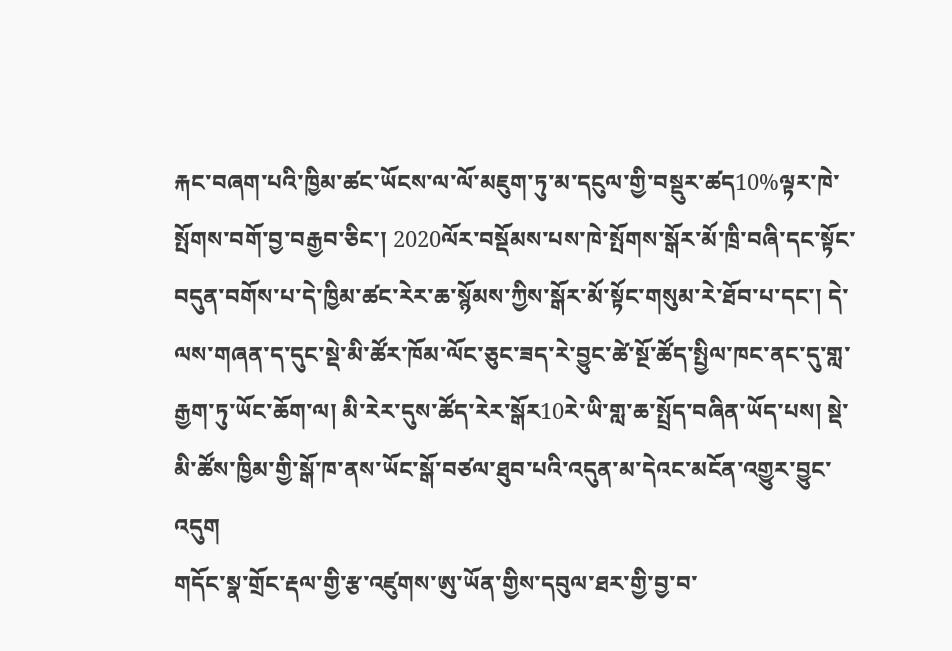རྐང་བཞག་པའི་ཁྱིམ་ཚང་ཡོངས་ལ་ལོ་མཇུག་ཏུ་མ་དངུལ་གྱི་བསྡུར་ཚད10%ལྟར་ཁེ་སྤོགས་བགོ་བྱ་བརྒྱབ་ཅིང་། 2020ལོར་བསྡོམས་པས་ཁེ་སྤོགས་སྒོར་མོ་ཁྲི་བཞི་དང་སྟོང་བདུན་བགོས་པ་དེ་ཁྱིམ་ཚང་རེར་ཆ་སྙོམས་ཀྱིས་སྒོར་མོ་སྟོང་གསུམ་རེ་ཐོབ་པ་དང་། དེ་ལས་གཞན་ད་དུང་སྡེ་མི་ཚོར་ཁོམ་ལོང་ཅུང་ཟད་རེ་བྱུང་ཚེ་སྔོ་ཚོད་སྤྱིལ་ཁང་ནང་དུ་གླ་རྒྱག་ཏུ་ཡོང་ཆོག་ལ། མི་རེར་དུས་ཚོད་རེར་སྒོར10རེ་ཡི་གླ་ཆ་སྤྲོད་བཞིན་ཡོད་པས། སྡེ་མི་ཚོས་ཁྱིམ་གྱི་སྒོ་ཁ་ནས་ཡོང་སྒོ་བཙལ་ཐུབ་པའི་འདུན་མ་དེའང་མངོན་འགྱུར་བྱུང་འདུག
གདོང་སྣ་གྲོང་རྡལ་གྱི་རྩ་འཛུགས་ཨུ་ཡོན་གྱིས་དབུལ་ཐར་གྱི་བྱ་བ་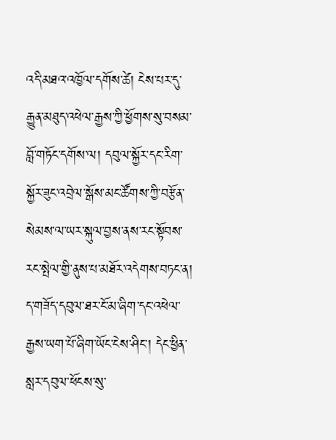འདི་མཐའ་འཁྱོལ་དགོས་ཚེ། ངེས་པར་དུ་རྒྱུན་མཐུད་འཕེལ་རྒྱས་ཀྱི་ཕྱོགས་སུ་བསམ་བློ་གཏོང་དགོས་ལ། དབུལ་སྐྱོར་དང་རིག་སྐྱོར་ཟུང་འབྲེལ་སྒོས་མང་ཚོགས་ཀྱི་བརྩོན་སེམས་ལ་ཡར་སྐུལ་བྱས་ནས་རང་སྟོབས་རང་སྤེལ་གྱི་ནུས་པ་མཐོར་འདེགས་བཏང་ན། ད་གཟོད་དབུལ་ཐར་ངོ་མ་ཞིག་དང་འཕེལ་རྒྱས་ཡག་པོ་ཞིག་ཡོང་ངེས་ཤིང་། དེང་ཕྱིན་སླར་དབུལ་ཕོངས་སུ་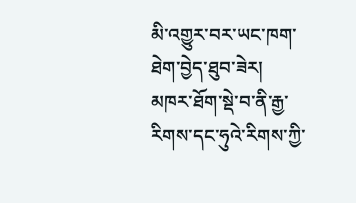མི་འགྱུར་བར་ཡང་ཁག་ཐེག་བྱེད་ཐུབ་ཟེར།
མཁར་ཐོག་སྡེ་བ་ནི་རྒྱ་རིགས་དང་ཧུའེ་རིགས་ཀྱི་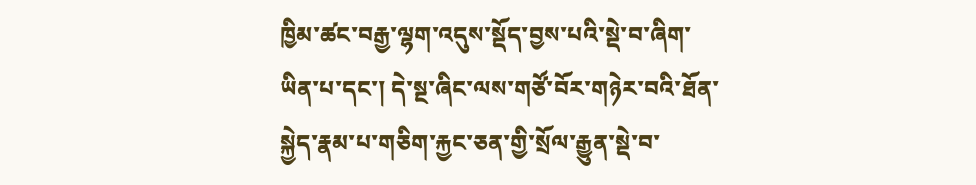ཁྱིམ་ཚང་བརྒྱ་ལྷག་འདུས་སྡོད་བྱས་པའི་སྡེ་བ་ཞིག་ཡིན་པ་དང་། དེ་སྔ་ཞིང་ལས་གཙོ་བོར་གཉེར་བའི་ཐོན་སྐྱེད་རྣམ་པ་གཅིག་རྐྱང་ཅན་གྱི་སྲོལ་རྒྱུན་སྡེ་བ་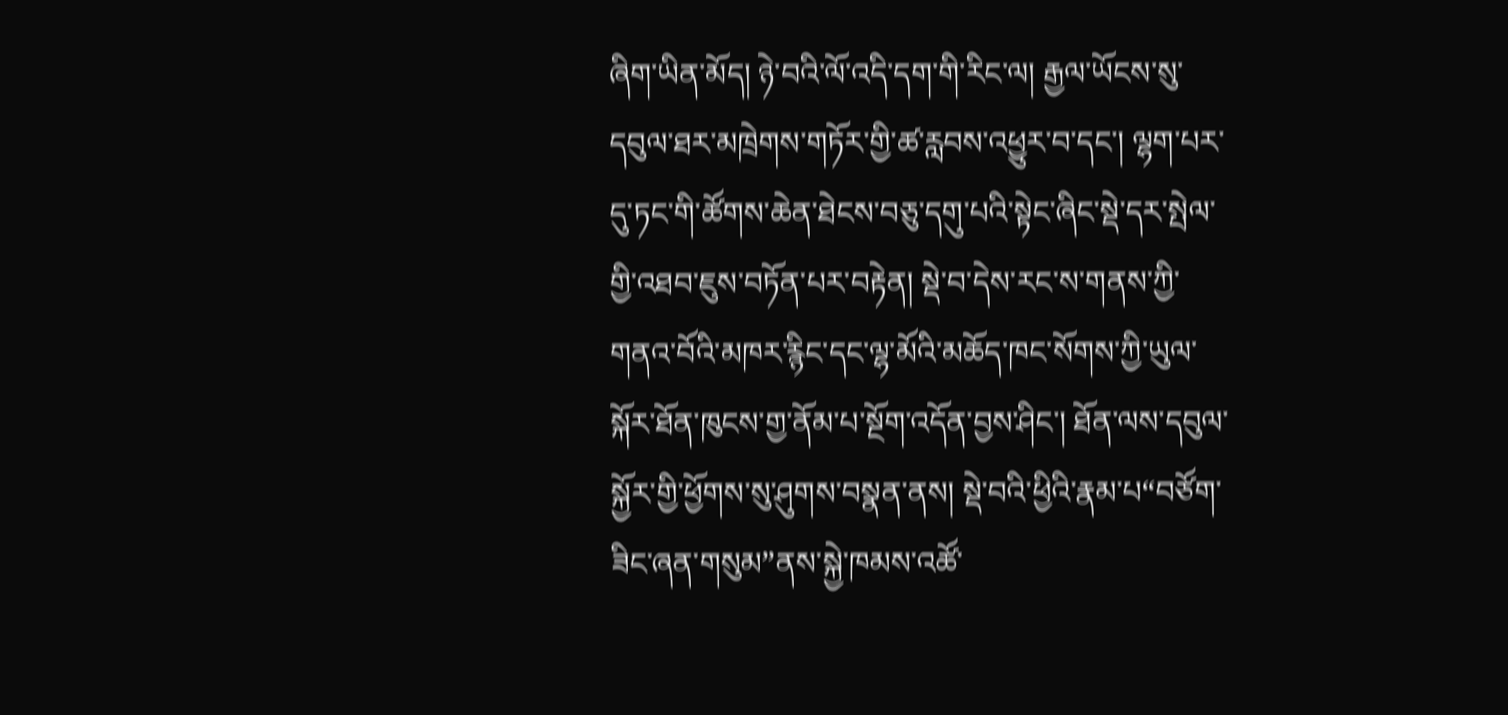ཞིག་ཡིན་མོད། ཉེ་བའི་ལོ་འདི་དག་གི་རིང་ལ། རྒྱལ་ཡོངས་སུ་དབུལ་ཐར་མཁྲེགས་གཏོར་གྱི་ཚ་རླབས་འཕྱུར་བ་དང་། ལྷག་པར་དུ་ཏང་གི་ཚོགས་ཆེན་ཐེངས་བཅུ་དགུ་པའི་སྟེང་ཞིང་སྡེ་དར་སྤེལ་གྱི་འཐབ་ཇུས་བཏོན་པར་བརྟེན། སྡེ་བ་དེས་རང་ས་གནས་ཀྱི་གནའ་བོའི་མཁར་རྙིང་དང་ལྷ་མོའི་མཆོད་ཁང་སོགས་ཀྱི་ཡུལ་སྐོར་ཐོན་ཁུངས་གྱ་ནོམ་པ་སྔོག་འདོན་བྱས་ཤིང་། ཐོན་ལས་དབུལ་སྐྱོར་གྱི་ཕྱོགས་སུ་ཤུགས་བསྣན་ནས། སྡེ་བའི་ཕྱིའི་རྣམ་པ“བཙོག་ཟིང་ཞན་གསུམ”ནས་སྐྱེ་ཁམས་འཚོ་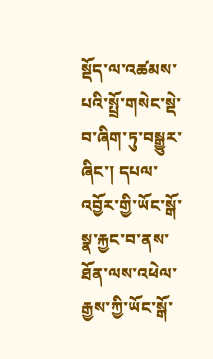སྡོད་ལ་འཚམས་པའི་སྤྲོ་གསེང་སྡེ་བ་ཞིག་ཏུ་བསྒྱུར་ཞིང་། དཔལ་འབྱོར་གྱི་ཡོང་སྒོ་སྣ་རྐྱང་བ་ནས་ཐོན་ལས་འཕེལ་རྒྱས་ཀྱི་ཡོང་སྒོ་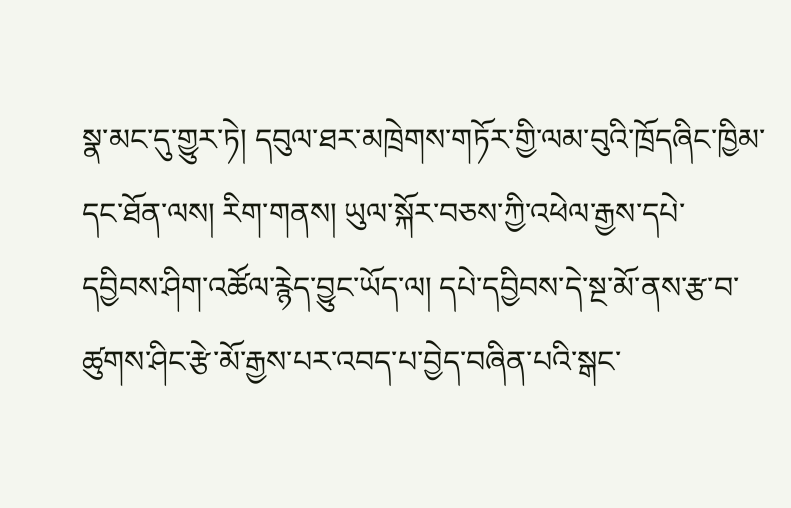སྣ་མང་དུ་གྱུར་ཏེ། དབུལ་ཐར་མཁྲེགས་གཏོར་གྱི་ལམ་བུའི་ཁྲོདཞིང་ཁྱིམ་དང་ཐོན་ལས། རིག་གནས། ཡུལ་སྐོར་བཅས་ཀྱི་འཕེལ་རྒྱས་དཔེ་དབྱིབས་ཤིག་འཚོལ་རྙེད་བྱུང་ཡོད་ལ། དཔེ་དབྱིབས་དེ་སྔ་མོ་ནས་རྩ་བ་ཚུགས་ཤིང་རྩེ་མོ་རྒྱས་པར་འབད་པ་བྱེད་བཞིན་པའི་སྒང་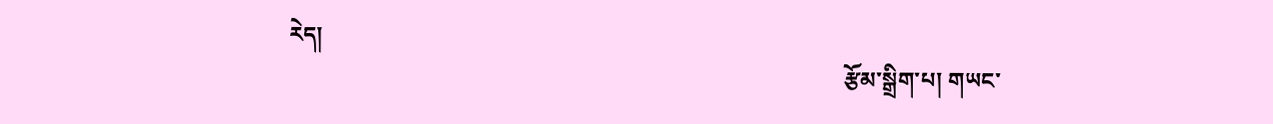རེད།
                                                                                                 རྩོམ་སྒྲིག་པ། གཡང་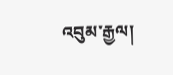འབུམ་རྒྱལ།